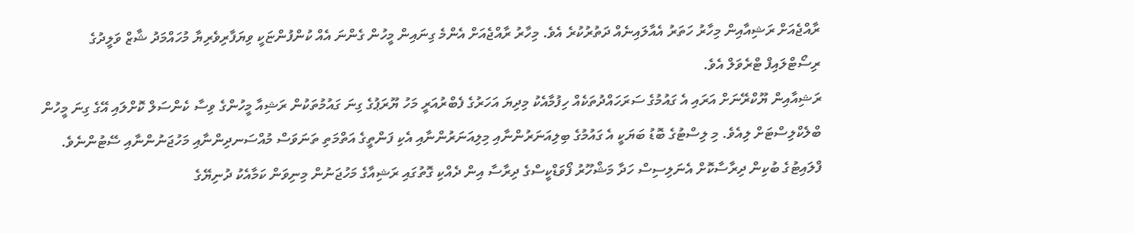ރާއްޖެއަށް ރަޝިއާއިން މިހާރު ހަތަރު އެއާލައިނެއް ދަތުރުކުރެ އެވެ. މިހާރު ރާއްޖެއަށް އެންމެ ގިނައިން މީހުން ގެންނަ އެއް ކުންފުންޏަކީ ވިޔަފާރިވެރިޔާ މުހައްމަދު ޝާޒް ވަލީދުގެ ރިސޯޓްލައިފް ޓްރެވަލް އެވެ.
ރަޝިއާއިން ޔޫކްރޭނަށް އަރައި އެ ގައުމުގެ ސަރަހައްދުތަކެއް ހިފުމާއެކު މިދިޔަ އަހަރުގެ ފެބްރުއަރީ މަހު ޔޫރަޕުގެ ގިނަ ގައުމުތަކުން ރަޝިއާ މީހުންގެ ވިސާ ކެންސަލް ކޮށްލައި އޭގެ ގިނަ މީހުން ބްލެކްލިސްޓަށް ލިއެވެ. މި ލިސްޓުގެ ބޮޑު ބަޔަކީ އެ ގައުމުގެ ބިލިއަނަރުންނާއި މިލިއަނަރުންނާއި އެކި ފަންތީގެ އަތްމަތި ތަނަވަސް މުއްސަނދިންނާއި މަހުޖަނުންނާއި ސޭޓުންނެވެ. ފްލައިޓުގެ ބުކިން ދިރާސާކޮށް އެނަލިސިސް ހަދާ މަޝްހޫރު ފޯވަޑްކީސްގެ ދިރާސާ އިން ދެއްކި ގޮތުގައި ރަޝިއާގެ މަހުޖަނުން މިނިވަން ކަމާއެކު ދުނިޔޭގެ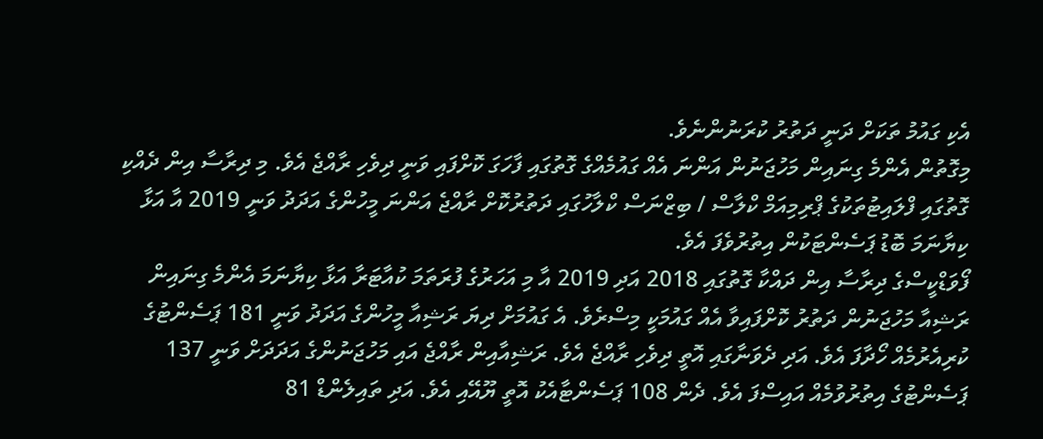އެކި ގައުމު ތަކަށް ދަނީ ދަތުރު ކުރަނުންނެވެ.
މިގޮތުން އެންމެ ގިނައިން މަހުޖަނުން އަންނަ އެއް ގައުމެއްގެ ގޮތުގައި ފާހަގަ ކޮށްފައި ވަނީ ދިވެހި ރާއްޖެ އެވެ. މި ދިރާސާ އިން ދެއްކި ގޮތުގައި ފްލައިޓުތަކުގެ ޕްރިމިއަމް ކްލާސް / ބިޒްނަސް ކްލާހުގައި ދަތުރުކޮށް ރާއްޖެ އަންނަ މީހުންގެ އަދަދު ވަނީ 2019 އާ އަޅާ ކިޔާނަމަ ބޮޑު ޕަސެންޓަކުން އިތުރުވެފަ އެވެ.
ފޯވަޑްކީސްގެ ދިރާސާ އިން ދައްކާ ގޮތުގައި 2018 އަދި 2019 އާ މި އަހަރުގެ ފުރަތަމަ ކުއާޓަރާ އަޅާ ކިޔާނަމަ އެންމެ ގިނައިން ރަޝިއާ މަހުޖަނުން ދަތުރު ކޮށްފައިވާ އެއް ގައުމަކީ މިސްރެވެ. އެ ގައުމަށް ދިޔަ ރަޝިއާ މީހުންގެ އަދަދު ވަނީ 181 ޕަސެންޓުގެ ކުރިއެރުމެއް ހޯދާފަ އެވެ. އަދި ދެވަނާގައި އޮތީ ދިވެހި ރާއްޖެ އެވެ. ރަޝިއާއިން ރާއްޖެ އައި މަހުޖަނުންގެ އަދަދަށް ވަނީ 137 ޕަސެންޓުގެ އިތުރުވުމެއް އައިސްފަ އެވެ. ދެން 108 ޕަސެންޓާއެކު އޮތީ ޔޫއޭއި އެވެ. އަދި ތައިލެންޑް 81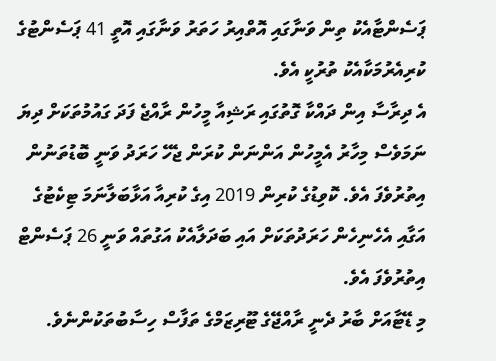ޕަސެންޓާއެކު ތިން ވަނާގައި އޮތްއިރު ހަތަރު ވަނާގައި އޮތީ 41 ޕަސެންޓުގެ ކުރިއެރުމަކާއެކު ތުރުކީ އެވެ.
އެ ދިރާސާ އިން ދައްކާ ގޮތުގައި ރަޝިއާ މީހުން ރާއްޖެ ފަދަ ގައުމުތަކަށް ދިޔަ ނަމަވެސް މިހާރު އެމީހުން އަންނަން ކުރަން ޖެހޭ ހަރަދު ވަނީ ބޮޑުތަނުން އިތުރުވެފަ އެވެ. ކޮވިޑުގެ ކުރިން 2019 އިގެ ކުރިއާ އަޅާބަލާނަމަ ޓިކެޓުގެ އަގާއި އެހެނިހެން ހަރަދުތަކަށް އައި ބަދަލާއެކު އަގުތައް ވަނީ 26 ޕަސެންޓް އިތުރުވެފަ އެވެ.
މި ޑޭޓާއަށް ބާރު ދެނީ ރާއްޖޭގެ ޓޫރިޒަމްގެ ތަފާސް ހިސާބުތަކުންނެވެ.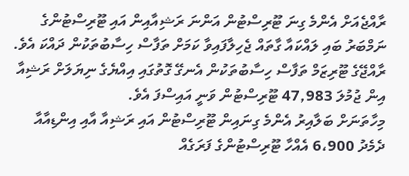ރާއްޖެއަށް އެންމެ ގިނަ ޓޫރިސްޓުން އަންނަ ރަޝިއާއިން އައި ޓޫރިސްޓުންގެ ނަމްބަރު ބައި ލައްކައާ ގާތައް ޖެހިލާފައިވާ ކަމަށް ތަފާސް ހިސާބުތަކުން ދައްކަ އެވެ.
ރާއްޖޭގެ ޓޫރިޒަމް ތަފާސް ހިސާބުތަކުން އެނގޭ ގޮތުގައި އިއްޔެގެ ނިޔަލަށް ރަޝިއާ އިން ޖުމުލަ 47,983 ޓޫރިސްޓުން ވަނީ އައިސްފަ އެވެ.
މިހާތަނަށް ބަލާއިރު އެންމެ ގިނައިން ޓޫރިސްޓުން އައި ރަޝިއާ އާއި އިންޑިއާއާ ދެމެދު 6،900 އެއްހާ ޓޫރިސްޓުންގެ ފަރަގެއް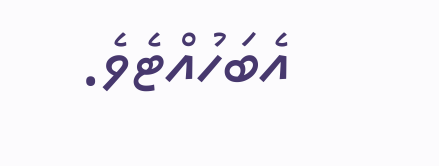އެބަހުއްޓެވެ.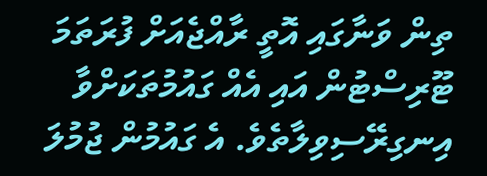ތިން ވަނާގައި އޮތީ ރާއްޖެއަށް ފުރަތަމަ ޓޫރިސްޓުން އައި އެއް ގައުމުތަކަށްވާ އިނގިރޭސިވިލާތެވެ. އެ ގައުމުން ޖުމުލަ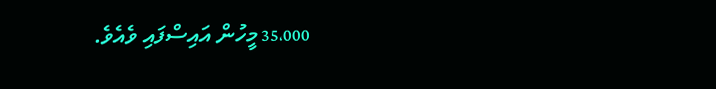35،000 މީހުން އައިސްފައި ވެއެވެ.